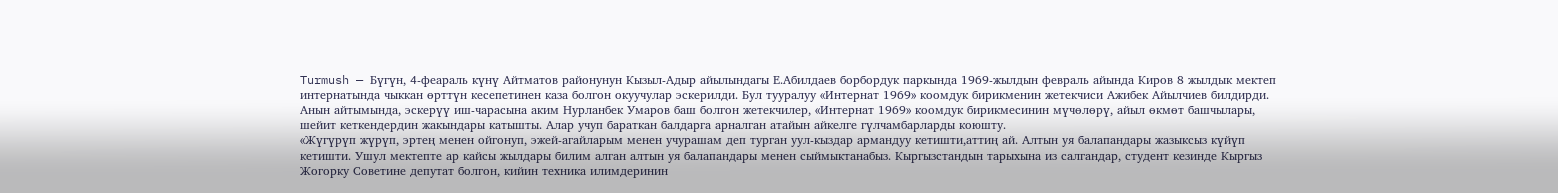Turmush — Бүгүн, 4-феараль күнү Айтматов районунун Кызыл-Адыр айылындагы Е.Абилдаев борбордук паркында 1969-жылдын февраль айында Киров 8 жылдык мектеп интернатында чыккан өрттүн кесепетинен каза болгон окуучулар эскерилди. Бул тууралуу «Интернат 1969» коомдук бирикменин жетекчиси Ажибек Айылчиев билдирди.
Анын айтымында, эскерүү иш-чарасына аким Нурланбек Умаров баш болгон жетекчилер, «Интернат 1969» коомдук бирикмесинин мүчөлөрү, айыл өкмөт башчылары, шейит кеткендердин жакындары катышты. Алар учуп бараткан балдарга арналган атайын айкелге гүлчамбарларды коюшту.
«Жүгүрүп жүрүп, эртең менен ойгонуп, эжей-агайларым менен учурашам деп турган уул-кыздар армандуу кетишти,аттиң ай. Алтын уя балапандары жазыксыз күйүп кетишти. Ушул мектепте ар кайсы жылдары билим алган алтын уя балапандары менен сыймыктанабыз. Кыргызстандын тарыхына из салгандар, студент кезинде Кыргыз Жогорку Советине депутат болгон, кийин техника илимдеринин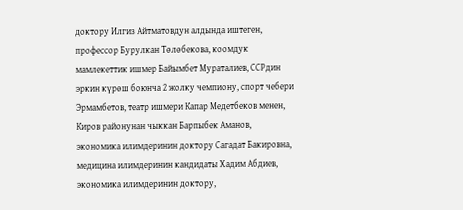доктору Илгиз Айтматовдун алдында иштеген, профессор Бурулкан Төлөбекова, коомдук мамлекеттик ишмер Байымбет Мураталиев, ССРдин эркин күрөш боюнча 2 жолку чемпиону, спорт чебери Эрмамбетов, театр ишмери Капар Медетбеков менен, Киров районунан чыккан Барпыбек Аманов, экономика илимдеринин доктору Сагадат Бакировна, медицина илимдеринин кандидаты Хадим Абдиев, экономика илимдеринин доктору,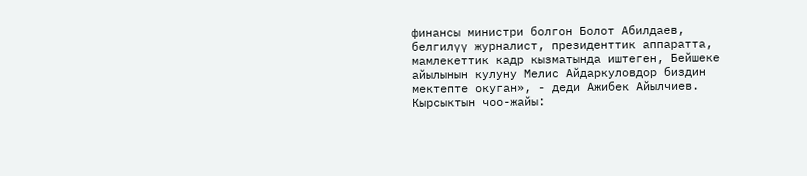финансы министри болгон Болот Абилдаев, белгилүү журналист, президенттик аппаратта, мамлекеттик кадр кызматында иштеген, Бейшеке айылынын кулуну Мелис Айдаркуловдор биздин мектепте окуган», - деди Ажибек Айылчиев.
Кырсыктын чоо-жайы: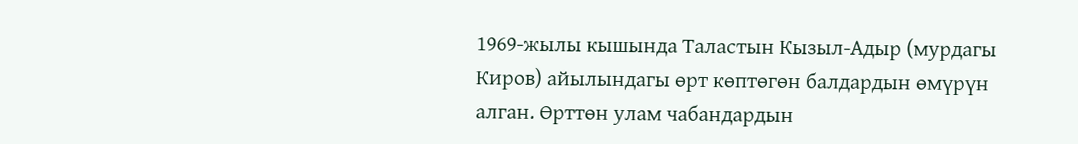1969-жылы кышында Таластын Кызыл-Адыр (мурдагы Киров) айылындагы өрт көптөгөн балдардын өмүрүн алган. Өрттөн улам чабандардын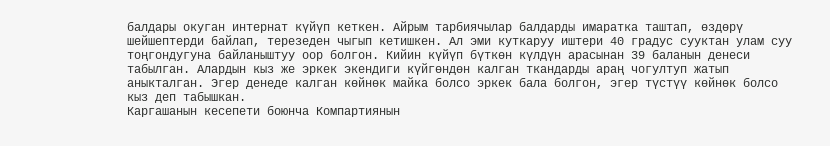балдары окуган интернат күйүп кеткен. Айрым тарбиячылар балдарды имаратка таштап, өздөрү шейшептерди байлап, терезеден чыгып кетишкен. Ал эми куткаруу иштери 40 градус сууктан улам суу тоңгондугуна байланыштуу оор болгон. Кийин күйүп бүткөн күлдүн арасынан 39 баланын денеси табылган. Алардын кыз же эркек экендиги күйгөндөн калган ткандарды араң чогултуп жатып аныкталган. Эгер денеде калган көйнөк майка болсо эркек бала болгон, эгер түстүү көйнөк болсо кыз деп табышкан.
Каргашанын кесепети боюнча Компартиянын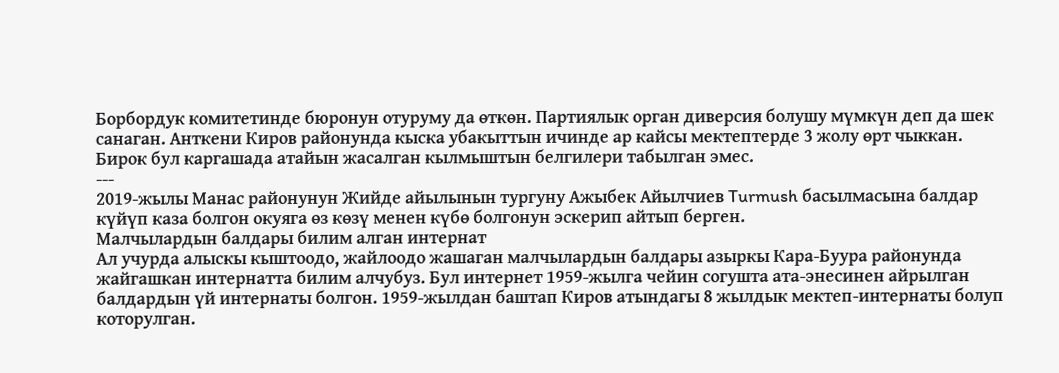Борбордук комитетинде бюронун отуруму да өткөн. Партиялык орган диверсия болушу мүмкүн деп да шек санаган. Анткени Киров районунда кыска убакыттын ичинде ар кайсы мектептерде 3 жолу өрт чыккан. Бирок бул каргашада атайын жасалган кылмыштын белгилери табылган эмес.
---
2019-жылы Манас районунун Жийде айылынын тургуну Ажыбек Айылчиев Turmush басылмасына балдар күйүп каза болгон окуяга өз көзү менен күбө болгонун эскерип айтып берген.
Малчылардын балдары билим алган интернат
Ал учурда алыскы кыштоодо, жайлоодо жашаган малчылардын балдары азыркы Кара-Буура районунда жайгашкан интернатта билим алчубуз. Бул интернет 1959-жылга чейин согушта ата-энесинен айрылган балдардын үй интернаты болгон. 1959-жылдан баштап Киров атындагы 8 жылдык мектеп-интернаты болуп которулган.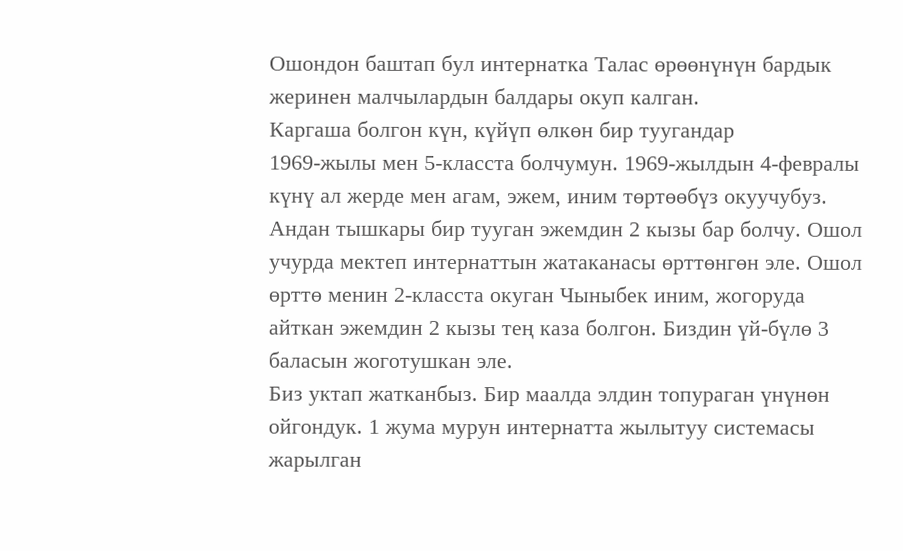Ошондон баштап бул интернатка Талас өрөөнүнүн бардык жеринен малчылардын балдары окуп калган.
Каргаша болгон күн, күйүп өлкөн бир туугандар
1969-жылы мен 5-класста болчумун. 1969-жылдын 4-февралы күнү ал жерде мен агам, эжем, иним төртөөбүз окуучубуз. Андан тышкары бир тууган эжемдин 2 кызы бар болчу. Ошол учурда мектеп интернаттын жатаканасы өрттөнгөн эле. Ошол өрттө менин 2-класста окуган Чыныбек иним, жогоруда айткан эжемдин 2 кызы тең каза болгон. Биздин үй-бүлө 3 баласын жоготушкан эле.
Биз уктап жатканбыз. Бир маалда элдин топураган үнүнөн ойгондук. 1 жума мурун интернатта жылытуу системасы жарылган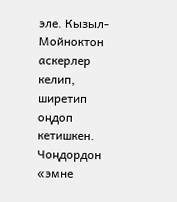эле. Кызыл-Мойноктон аскерлер келип, ширетип оңдоп кетишкен. Чоңдордон «эмне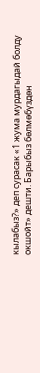кылабыз?» деп сурасак «1 жума мурдагыдай болду окшойт» дешти. Барыбыз бөлмөбүздөн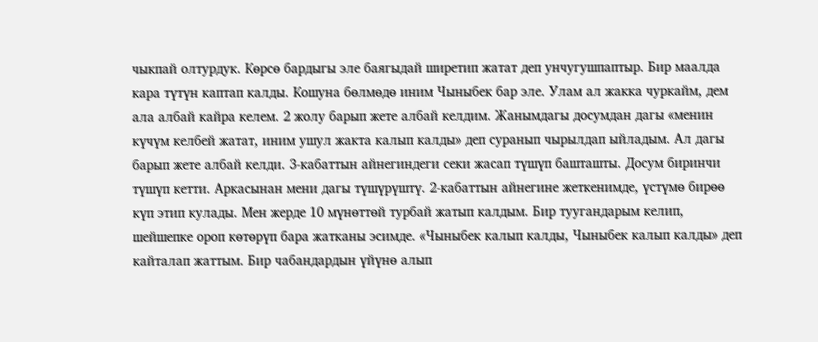чыкпай олтурдук. Көрсө бардыгы эле баягыдай ширетип жатат деп унчугушпаптыр. Бир маалда кара түтүн каптап калды. Кошуна бөлмөдө иним Чыныбек бар эле. Улам ал жакка чуркайм, дем ала албай кайра келем. 2 жолу барып жете албай келдим. Жанымдагы досумдан дагы «менин күчүм келбей жатат, иним ушул жакта калып калды» деп суранып чырылдап ыйладым. Ал дагы барып жете албай келди. 3-кабаттын айнегиндеги секи жасап түшүп башташты. Досум биринчи түшүп кетти. Аркасынан мени дагы түшүрүштү. 2-кабаттын айнегине жеткенимде, үстүмө бирөө күп этип кулады. Мен жерде 10 мүнөттөй турбай жатып калдым. Бир туугандарым келип, шейшепке ороп көтөрүп бара жатканы эсимде. «Чыныбек калып калды, Чыныбек калып калды» деп кайталап жаттым. Бир чабандардын үйүнө алып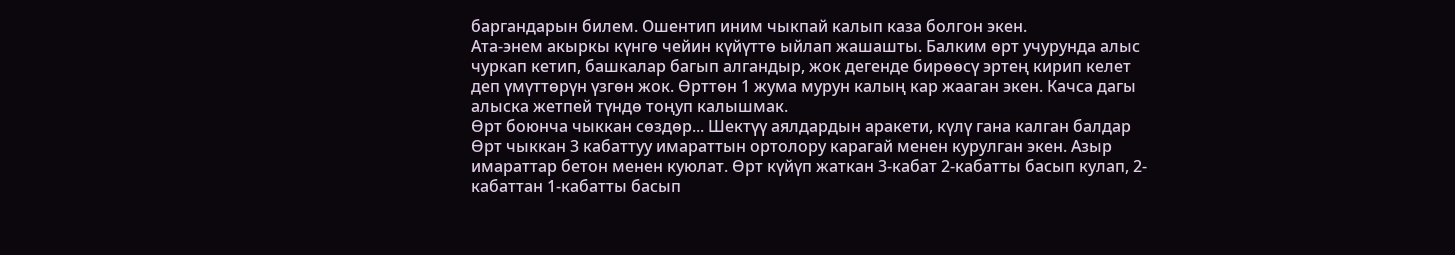баргандарын билем. Ошентип иним чыкпай калып каза болгон экен.
Ата-энем акыркы күнгө чейин күйүттө ыйлап жашашты. Балким өрт учурунда алыс чуркап кетип, башкалар багып алгандыр, жок дегенде бирөөсү эртең кирип келет деп үмүттөрүн үзгөн жок. Өрттөн 1 жума мурун калың кар жааган экен. Качса дагы алыска жетпей түндө тоңуп калышмак.
Өрт боюнча чыккан сөздөр... Шектүү аялдардын аракети, күлү гана калган балдар
Өрт чыккан 3 кабаттуу имараттын ортолору карагай менен курулган экен. Азыр имараттар бетон менен куюлат. Өрт күйүп жаткан 3-кабат 2-кабатты басып кулап, 2-кабаттан 1-кабатты басып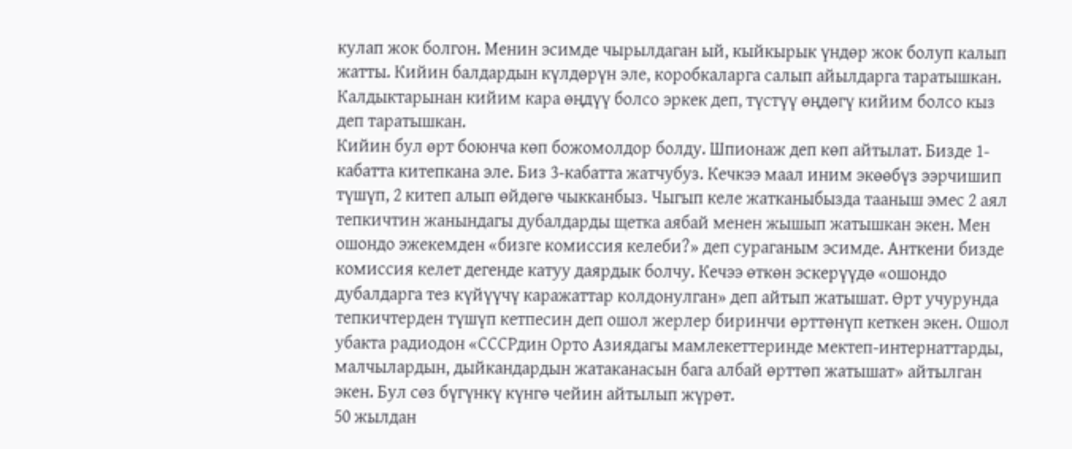кулап жок болгон. Менин эсимде чырылдаган ый, кыйкырык үндөр жок болуп калып жатты. Кийин балдардын күлдөрүн эле, коробкаларга салып айылдарга таратышкан. Калдыктарынан кийим кара өңдүү болсо эркек деп, түстүү өңдөгү кийим болсо кыз деп таратышкан.
Кийин бул өрт боюнча көп божомолдор болду. Шпионаж деп көп айтылат. Бизде 1-кабатта китепкана эле. Биз 3-кабатта жатчубуз. Кечкээ маал иним экөөбүз ээрчишип түшүп, 2 китеп алып өйдөгө чыкканбыз. Чыгып келе жатканыбызда тааныш эмес 2 аял тепкичтин жанындагы дубалдарды щетка аябай менен жышып жатышкан экен. Мен ошондо эжекемден «бизге комиссия келеби?» деп сураганым эсимде. Анткени бизде комиссия келет дегенде катуу даярдык болчу. Кечээ өткөн эскерүүдө «ошондо дубалдарга тез күйүүчү каражаттар колдонулган» деп айтып жатышат. Өрт учурунда тепкичтерден түшүп кетпесин деп ошол жерлер биринчи өрттөнүп кеткен экен. Ошол убакта радиодон «СССРдин Орто Азиядагы мамлекеттеринде мектеп-интернаттарды, малчылардын, дыйкандардын жатаканасын бага албай өрттөп жатышат» айтылган экен. Бул сөз бүгүнкү күнгө чейин айтылып жүрөт.
50 жылдан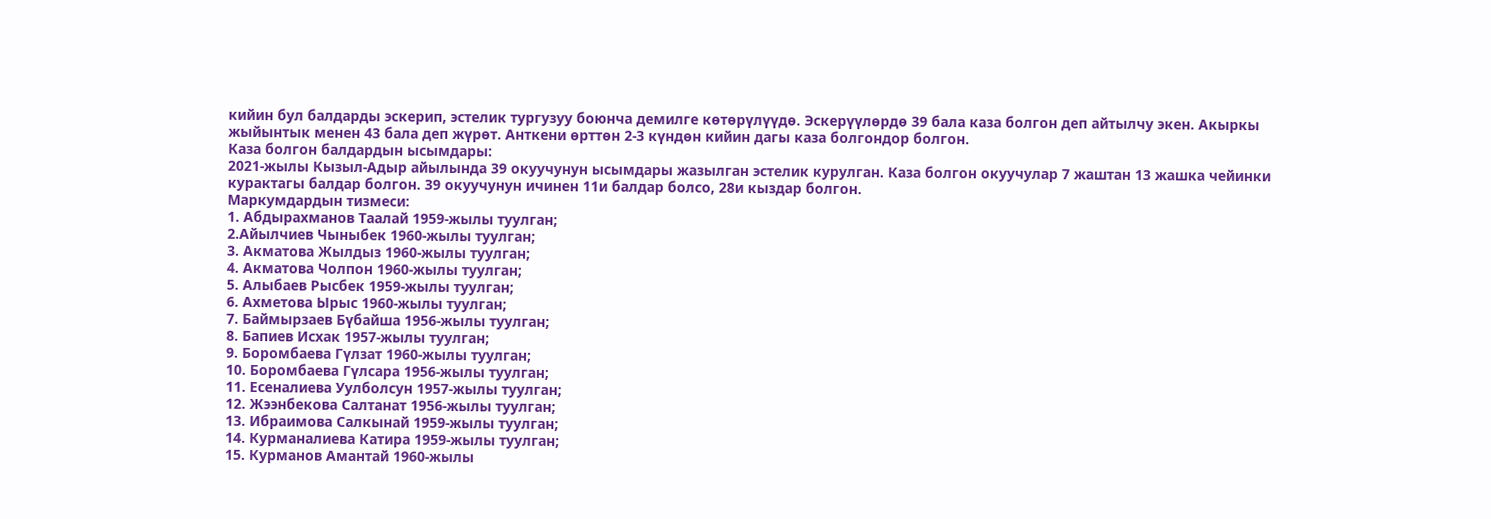кийин бул балдарды эскерип, эстелик тургузуу боюнча демилге көтөрүлүүдө. Эскерүүлөрдө 39 бала каза болгон деп айтылчу экен. Акыркы жыйынтык менен 43 бала деп жүрөт. Анткени өрттөн 2-3 күндөн кийин дагы каза болгондор болгон.
Каза болгон балдардын ысымдары:
2021-жылы Кызыл-Адыр айылында 39 окуучунун ысымдары жазылган эстелик курулган. Каза болгон окуучулар 7 жаштан 13 жашка чейинки курактагы балдар болгон. 39 окуучунун ичинен 11и балдар болсо, 28и кыздар болгон.
Маркумдардын тизмеси:
1. Абдырахманов Таалай 1959-жылы туулган;
2.Айылчиев Чыныбек 1960-жылы туулган;
3. Акматова Жылдыз 1960-жылы туулган;
4. Акматова Чолпон 1960-жылы туулган;
5. Алыбаев Рысбек 1959-жылы туулган;
6. Ахметова Ырыс 1960-жылы туулган;
7. Баймырзаев Бүбайша 1956-жылы туулган;
8. Бапиев Исхак 1957-жылы туулган;
9. Боромбаева Гүлзат 1960-жылы туулган;
10. Боромбаева Гүлсара 1956-жылы туулган;
11. Есеналиева Уулболсун 1957-жылы туулган;
12. Жээнбекова Салтанат 1956-жылы туулган;
13. Ибраимова Салкынай 1959-жылы туулган;
14. Курманалиева Катира 1959-жылы туулган;
15. Курманов Амантай 1960-жылы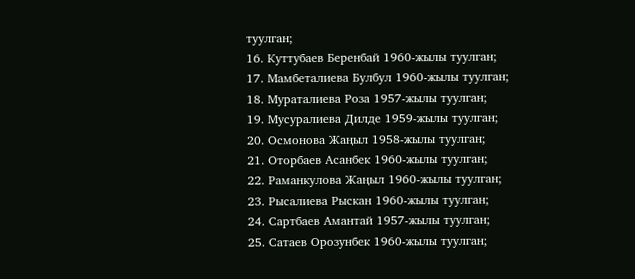туулган;
16. Куттубаев Беренбай 1960-жылы туулган;
17. Мамбеталиева Булбул 1960-жылы туулган;
18. Мураталиева Роза 1957-жылы туулган;
19. Мусуралиева Дилде 1959-жылы туулган;
20. Осмонова Жаңыл 1958-жылы туулган;
21. Оторбаев Асанбек 1960-жылы туулган;
22. Раманкулова Жаңыл 1960-жылы туулган;
23. Рысалиева Рыскан 1960-жылы туулган;
24. Сартбаев Амантай 1957-жылы туулган;
25. Сатаев Орозунбек 1960-жылы туулган;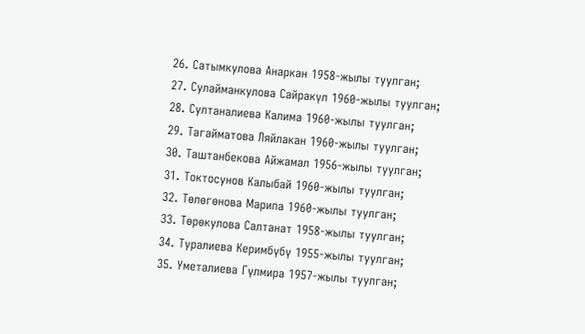26. Сатымкулова Анаркан 1958-жылы туулган;
27. Сулайманкулова Сайракүл 1960-жылы туулган;
28. Султаналиева Калима 1960-жылы туулган;
29. Тагайматова Ляйлакан 1960-жылы туулган;
30. Таштанбекова Айжамал 1956-жылы туулган;
31. Токтосунов Калыбай 1960-жылы туулган;
32. Төлөгөнова Марипа 1960-жылы туулган;
33. Төрөкулова Салтанат 1958-жылы туулган;
34. Туралиева Керимбүбү 1955-жылы туулган;
35. Уметалиева Гүлмира 1957-жылы туулган;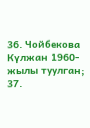36. Чойбекова Күлжан 1960-жылы туулган;
37.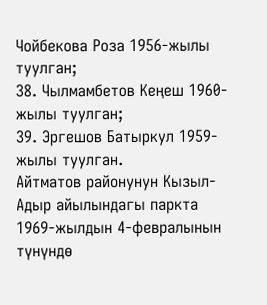Чойбекова Роза 1956-жылы туулган;
38. Чылмамбетов Кеңеш 1960-жылы туулган;
39. Эргешов Батыркул 1959-жылы туулган.
Айтматов районунун Кызыл-Адыр айылындагы паркта 1969-жылдын 4-февралынын түнүндө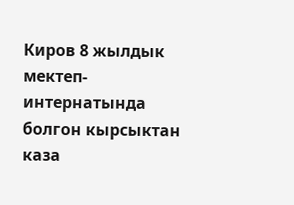Киров 8 жылдык мектеп-интернатында болгон кырсыктан каза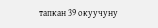тапкан 39 окуучуну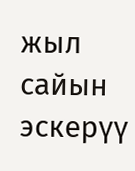жыл сайын эскерүү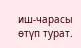иш-чарасы өтүп турат.